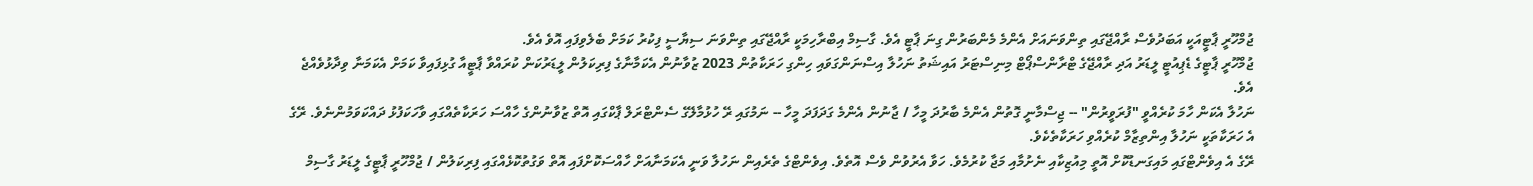ޖުމްހޫރީ ޕާޓީއަކީ އަބަދުވެސް ރާއްޖޭގައި ތިންވަނައަށް އެންމެ މެންބަރުން ގިނަ ޕާޓީ އެވެ. ގާސިމް އިބްރާހިމަކީ ރާއްޖޭގައި ތިންވަނަ ސިޔާސީ ފިކުރު ކަމަށް ބެލެވިފައި އޮވެ އެވެ.
ޖުމްހޫރީ ޕާޓީގެ ޑެޕިއުޓީ ލީޑަރު އަދި ރާއްޖޭގެ ޓްރާންސްޕޯޓް މިނިސްޓަރު އައިޝަތު ނަހުލާ އިސްނަންގަވައި ހިންގި ހަރަކާތުން 2023 ޒުވާނުން އެކަމާނާގެ ފިރިކަލުން ލީޑަރުކަން ކުރައްވާ ޕާޓީއާ ގުޅިފައިވާ ކަމަށް އެކަމަނާ ވިދާޅުވެއްޖެ އެވެ.
ނަހުލާ އެކަން ހާމަ ކުރެއްވީ "ފުރަވީރުން" -- ޖިސްމާނީ ގޮތުން އެންމެ ބާރުދަ މީހާ / ޖާނުން އެންމެ ގަދަފަދަ މީހާ -- ނަމުގައި ރޭ ހުޅުމާލޭގެ ސެންޓްރަލް ޕާކްގައި އޮތް ޒުވާނުންގެ ހާއްސަ ހަރަކާތެއްގައި ވާހަކަފުޅު ދައްކަވަމުންނެވެ. ރޭގެ އެ ހަރަކާތަކީ ނަހުލާ އިންތިޒާމް ކުރެއްވި ހަރަކާތެކެވެ.
ރޭގެ އެ އިވެންޓްގައި މައިގަނޑުކޮށް އޮތީ މިއުޒިކާއި ނެށުމާއި މަޖާ ކުރުމެވެ. ހަވާ އެރުވުން ވެސް އޮތެވެ. އިވެންޓްގެ ތެރެއިން ނަހުލާ ވަނީ އެކަމަނާއަށް ހާއްސަކޮށްފައި އޮތް ވަގުތުކޮޅެއްގައި ފިރިކަލުން / ޖުމްހޫރީ ޕާޓީގެ ލީޑަރު ގާސިމް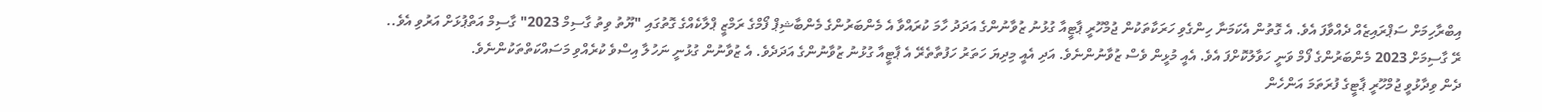އިބްރާހިމަށް ސަޕްރައިޒެއް ދެއްވާފަ އެވެ. އެ ގޮތުން އެކަމަނާ ހިންގެވި ހަރަކާތަކުން ޖުމްހޫރީ ޕާޓީއާ ގުޅުނު ޒުވާނުންގެ އަދަދު ހާމަ ކުރައްވާ އެ މެންބަރުންގެ މެންބާޝިޕް ފޯމްގެ ރަމްޒީ ޕްލާކެއްގެ ގޮތުގައި "ޔޫތު ވިތު ގާސިމް 2023" ގާސިމް އަތްޕުޅަށް އަރުވި އެވެ..
ރޭ ގާސިމަށް 2023 މެންބަރުންގެ ފޯމް ވަނީ ހަވާލުކޮށްފަ އެވެ. އެއީ މުޅީން ވެސް ޒުވާނުންނެވެ. އަދި އެއީ މިދިޔަ ހަތަރު ހަފުތާތެރޭ އެ ޕާޓީއާ ގުޅުނު ޒުވާނުންގެ އަދަދެވެ. އެ ޒުވާނުން ގުޅުނީ ނަހުލާ އިސްވެ ކުރެއްވި މަސައްކަތްތަކުންނެވެ.
ދެން ވިދާޅުވީ ޖުމްހޫރީ ޕާޓީގެ ފުރަތަމަ އަންހެން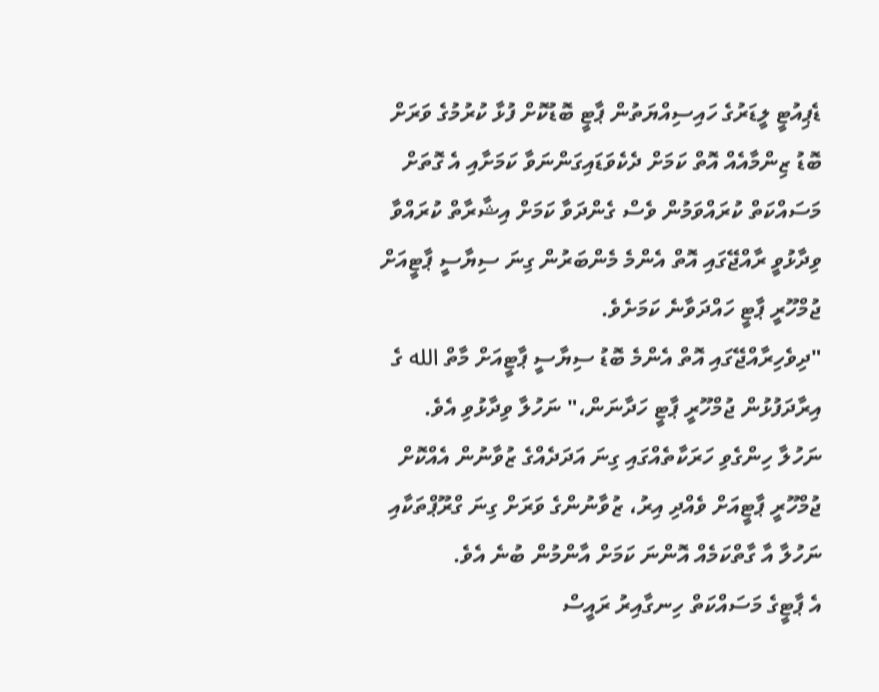ޑެޕިއުޓީ ލީޑަރުގެ ހައިސިއްޔަތުން ޕާޓީ ބޮޑުކޮށް ފުޅާ ކުރުމުގެ ވަރަށް ބޮޑު ޒިންމާއެއް އޮތް ކަމަށް ދެކެވަޑައިގަންނަވާ ކަމަށާއި އެ ގޮތަށް މަސައްކަތް ކުރައްވަމުން ވެސް ގެންދަވާ ކަމަށް އިޝާރާތް ކުރައްވާ ވިދާޅުވީ ރާއްޖޭގައި އޮތް އެންމެ މެންބަރުން ގިނަ ސިޔާސީ ޕާޓީއަށް ޖުމްހޫރީ ޕާޓީ ހައްދަވާނެ ކަމަށެވެ.
"ދިވެހިރާއްޖޭގައި އޮތް އެންމެ ބޮޑު ސިޔާސީ ޕާޓީއަށް މާތް الله ގެ އިރާދަފުޅުން ޖުމްހޫރީ ޕާޓީ ހަދާނަން،" ނަހުލާ ވިދާޅުވި އެވެ.
ނަހުލާ ހިންގެވި ހަރަކާތެއްގައި ގިނަ އަދަދެއްގެ ޒުވާނުން އެއްކޮށް ޖުމްހޫރީ ޕާޓީއަށް ވެއްދި އިރު، ޒުވާނުންގެ ވަރަށް ގިނަ ގްރޫޕްތަކާއި ނަހުލާ އާ ގާތްކަމެއް އޮންނަ ކަމަށް އާންމުން ބުނެ އެވެ.
އެ ޕާޓީގެ މަސައްކަތް ހިނގާއިރު ރައީސް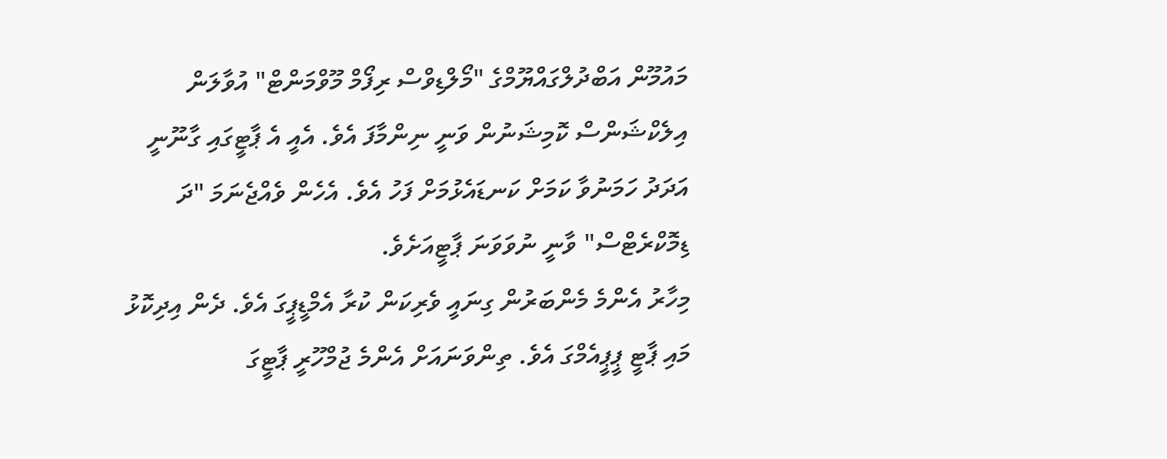މައުމޫން އަބްދުލްގައްޔޫމްގެ "މޯލްޑިވްސް ރިފޯމް މޫވްމަންޓް" އުވާލަން އިލެކްޝަންސް ކޮމިޝަނުން ވަނީ ނިންމާފަ އެވެ. އެއީ އެ ޕާޓީގައި ގާނޫނީ އަދަދު ހަމަނުވާ ކަމަށް ކަނޑައެޅުމަށް ފަހު އެވެ. އެހެން ވެއްޖެނަމަ "ދަ ޑިމޮކްރެޓްސް" ވާނީ ނުވަވަނަ ޕާޓީއަށެވެ.
މިހާރު އެންމެ މެންބަރުން ގިނައީ ވެރިކަން ކުރާ އެމްޑީޕީގަ އެވެ. ދެން އިދިކޮޅު މައި ޕާޓީ ޕީޕީއެމްގަ އެވެ. ތިންވަނައަށް އެންމެ ޖުމްހޫރީ ޕާޓީގަ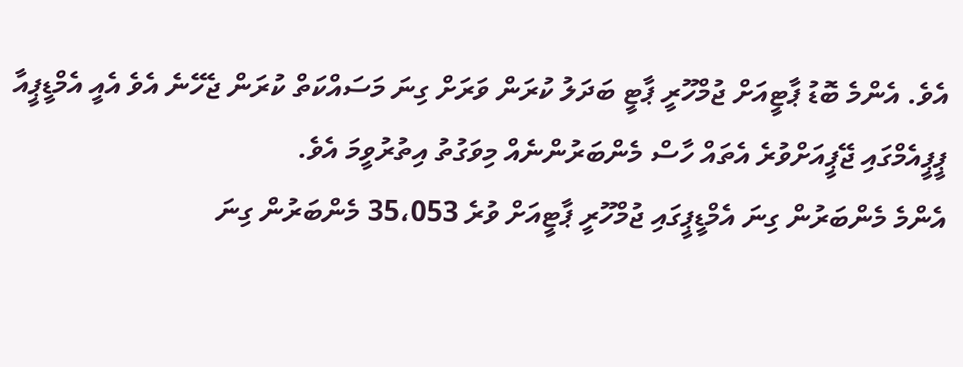އެވެ. އެންމެ ބޮޑު ޕާޓީއަށް ޖުމްހޫރީ ޕާޓީ ބަދަލު ކުރަން ވަރަށް ގިނަ މަސައްކަތް ކުރަން ޖެހޭނެ އެވެ އެއީ އެމްޑީޕީއާ ޕީޕީއެމްގައި ޖޭޕީއަށްވުރެ އެތައް ހާސް މެންބަރުންނެއް މިވަގުތު އިތުރުވީމަ އެވެ.
އެންމެ މެންބަރުން ގިނަ އެމްޑީޕީގައި ޖުމްހޫރީ ޕާޓީއަށް ވުރެ 35،053 މެންބަރުން ގިނަ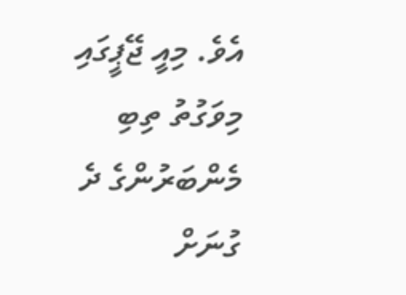އެވެ. މިއީ ޖޭޕީގައި މިވަގުތު ތިބި މެންބަރުންގެ ދެ ގުނަށް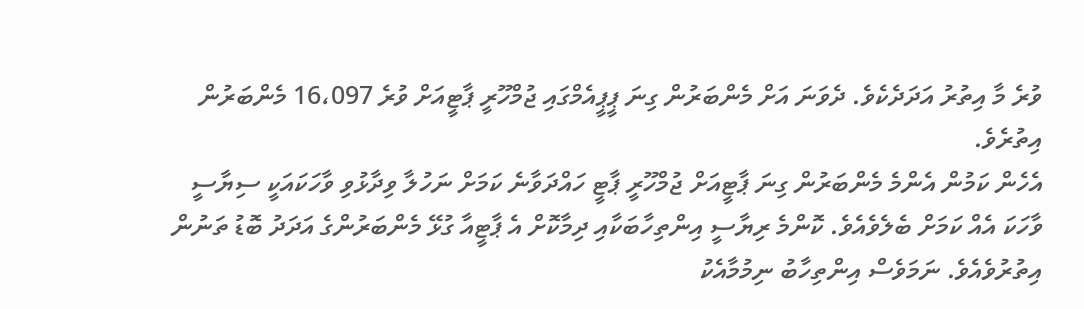ވުރެ މާ އިތުރު އަދަދެކެވެ. ދެވަނަ އަށް މެންބަރުން ގިނަ ޕީޕީއެމްގައި ޖުމްހޫރީ ޕާޓީއަށް ވުރެ 16،097 މެންބަރުން އިތުރެވެ.
އެހެން ކަމުން އެންމެ މެންބަރުން ގިނަ ޕާޓީއަށް ޖުމްހޫރީ ޕާޓީ ހައްދަވާނެ ކަމަށް ނަހުލާ ވިދާޅުވި ވާހަކައަކީ ސިޔާސީ ވާހަކަ އެއް ކަމަށް ބެލެވެއެވެ. ކޮންމެ ރިޔާސީ އިންތިހާބަކާއި ދިމާކޮށް އެ ޕާޓީއާ ގުޅޭ މެންބަރުންގެ އަދަދު ބޮޑު ތަނުން އިތުރުވެއެވެ. ނަމަވެސް އިންތިހާބު ނިމުމާއެކު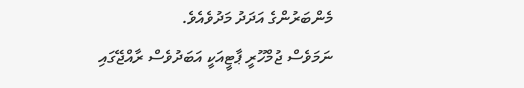މެންބަރުންގެ އަދަދު މަދުވެއެވެ.
ނަމަވެސް ޖުމްހޫރީ ޕާޓީއަކީ އަބަދުވެސް ރާއްޖޭގައި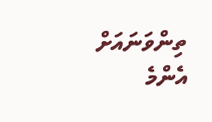ތިންވަނައަށް އެންމެ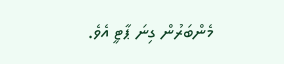މެންބަރުން ގިނަ ޕާޓީ އެވެ.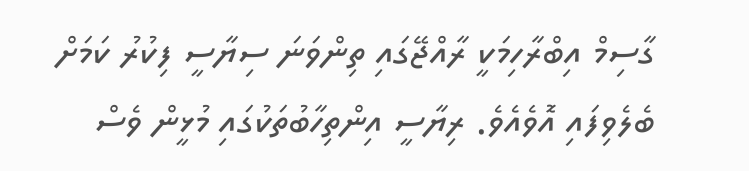ގާސިމް އިބްރާހިމަކީ ރާއްޖޭގައި ތިންވަނަ ސިޔާސީ ފިކުރު ކަމަށް ބެލެވިފައި އޮވެއެވެ. ރިޔާސީ އިންތިހާބުތަކުގައި މުޅީން ވެސް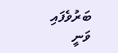ބަރުވެފައި ވަނީ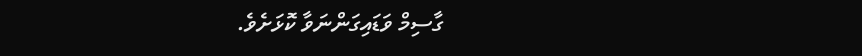ގާސިމް ވަޑައިގަންނަވާ ކޮޅަށެވެ.